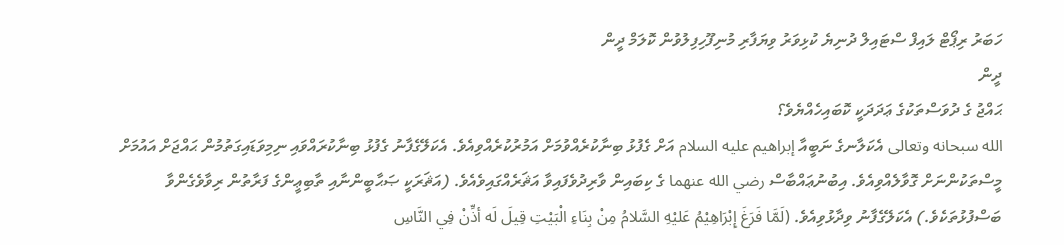ހަބަރު ރިޕޯޓް ލައިފް ސްޓައިލް ދުނިޔެ ކުޅިވަރު ވިޔަފާރި މުނިފޫހިފިލުވުން ކޮލަމް ދީން
ދީން
ޙައްޖު ގެ ދުވަސްތަކުގެ ޢަދަދަކީ ކޮބައިހެއްޔެވެ؟
الله سبحانه وتعالى އެކަލާނގެ ނަބީއާ إبراهيم عليه السلام އަށް ގެފުޅު ބިނާކުރެއްވުމަށް އަމުރުކުރެއްވިއެވެ. އެކަލޭގެފާނު ގެފުޅު ބިނާކުރައްވައި ނިމިވަޑައިގަތުމުން ޙައްޖަށް އައުމަށް މީސްތަކުންނަށް ގޮވާލެއްވިއެވެ. އިބުނުޢައްބާސް رضي الله عنهما ގެ ކިބައިން ވާރިދުވެފައިވާ އަޘަރެއްގައިވެއެވެ. (އަޘަރަކީ ޞަޙާބީންނާއި ތާބިޢީންގެ ފަރާތުން ރިވާވެގެންވާ ބަސްފުޅުތަކެވެ.) އެކަލޭގެފާނު ވިދާޅުވިއެވެ. (لَمَّا فَرَغَ إِبْرَاهِيْمُ عَليْهِ السَّلامُ مِنْ بِنَاءِ الْبَيْتِ قِيلَ لَه أذِّنْ فِي النَّاسِ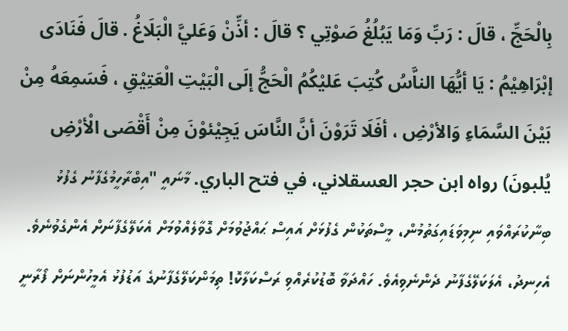بِالْحَجِّ ، قالَ : رَبِّ وَمَا يَبُلُغُ صَوْتِي ؟ قالَ : أذِّنْ وَعَليَّ الْبَلَاغُ . قالَ فَنَادَى إبْرَاهِيْمُ : يَا أيُّهَا الناَّسُ كُتِبَ عَليْكُمُ الْحَجُّ إلَى الْبَيْتِ الْعَتِيْقِ ، فَسَمِعَهُ مِنْ بَيْنَ السَّمَاءِ وَالأرْضِ ، أفَلَا تَرَوْنَ أنَّ النَّاسَ يَجِيْئوْنَ مِنْ أَقْصَى الْأرْضِ يُلبونَ) رواه ابن حجر العسقلاني، في فتح الباري. މާނައީ "އިބްރާހީމުގެފާނު ގެފުޅު ބިނާކުރައްވައި ނިމިވަޑައިގަތުމުން، މީސްތަކުން ގެފުޅަށް އައިސް ޙައްޖުވުމަށް ގޮވާލެއްވުމަށް އެކަލޭގެފާނަށް އެންގެވުނެވެ. އެހިނދު، އެލަކަލޭގެފާނު ދެންނެވިއެވެ. ހައްދަވާ ބޮޑުކުރެއްވި ރަސްކަލާކޮ! ތިމަންކަލޭގެފާނުގެ އަޑުފުޅު އެމީހުންނަށް ފޯރާނީ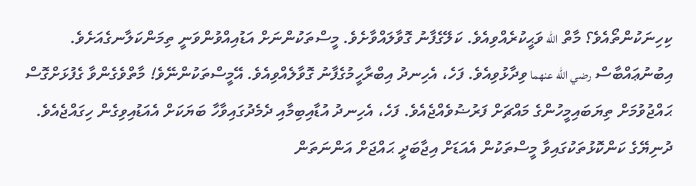ކިހިނަކުންތޯއެވެ؟ މާތް الله ވަޙީކުރެއްވިއެވެ. ކަލޭގެފާނު ގޮވާލައްވާށެވެ. މީސްތަކުންނަށް އަޑުއިއްވުންވަނީ ތިމަންކަލާނގެއަށެވެ. އިބުނުޢައްބާސް رضي الله عنهما ވިދާޅުވިއެވެ. ފަހެ، އެހިނދު އިބްރާހީމުގެފާނު ގޮވާލެއްވިއެވެ. އޭމީސްތަކުންނޭވެ! މާތްވެގެންވާ ގެފުޅަށްގޮސް ޙައްޖުވުމަށް ތިޔަބައިމީހުންގެ މައްޗަށް ފަރުޟުވެއްޖެއެވެ. ފަހެ، އެހިނދު އުޑާއިބިމާއި ދެމެދުގައިވާހާ ބަޔަކަށް އެއަޑުއިވިގެން ހިގައްޖެއެވެ. ދުނިޔޭގެ ކަންކޮޅުތަކުގައިވާ މީސްތަކުން އެއަޑަށް އިޖާބަދީ ޙައްޖަށް އަންނަތަން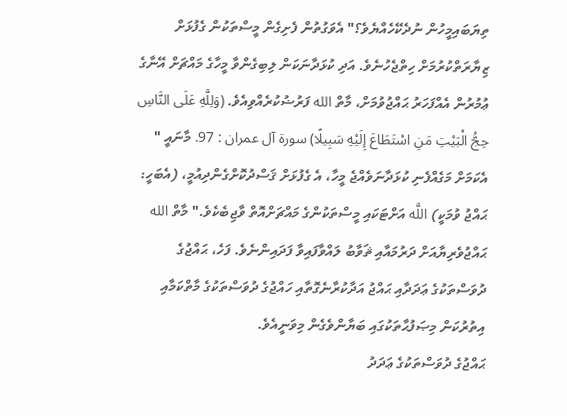ތިޔަބައިމީހުން ނުދެކޭހެއްޔެވެ؟" އެވަގުތުން ފެށިގެން މީސްތަކުން ގެފުޅަށް ޒިޔާރަތްކުރުމަށް ހިތްޖެހުނެވެ. އަދި ކުޅަދާނަކަން ލިބިގެންވާ މީހާގެ މައްޗަށް އޭނާގެ ޢުމުރުން އެއްފަހަރު ޙައްޖުވުމަށް، މާތް الله ފަރުޟުކުރެއްވިއެވެ. (وَلِلَّهِ عَلَى النَّاسِ حِجُّ الْبَيْتِ مَنِ اسْتَطَاعَ إِلَيْهِ سَبِيلًا) سورة آل عمران : 97. މާނައީ " އެކަމަށް މަގެއްފެނި ކުޅަދާނަވެއްޖެ މީހާ، އެ ގެފުޅަށް ޤަސްދުކޮށްގެންދިއުމީ، (އެބަހީ: ޙައްޖު ވުމަކީ) اللَّه އަށްޓަކައި މީސްތަކުންގެ މައްޗަށްއޮތް ވާޖިބެކެވެ." މާތް الله ޙައްޖުވެރިޔާއަށް ދަރުމައާއި ޘަވާބު ލައްވާފައިވާ ފަދައިންނެވެ. ފަހެ، ޙައްޖުގެ ދުވަސްތަކުގެ ޢަދަދާއި ޙައްޖު އަދާކުރާނެގޮތާއި ހައްޖުގެ ދުވަސްތަކުގެ މާތްކަމާއި އިތުރުކަން މިޞަފުޙާތަކުގައި ބަޔާންވެގެން މިވަނީއެވެ.
ޙައްޖުގެ ދުވަސްތަކުގެ ޢަދަދު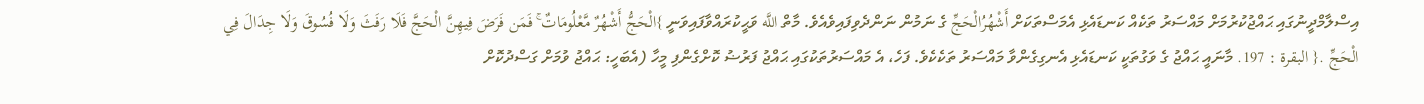އިސްލާމްދީނުގައި ޙައްޖުކުރުމަށް މައްސަރު ތަކެއް ކަނޑައެޅި އެމަސްތަކަށް أَشْهُرُالْحَجِّ ގެ ނަމުން ނަންދެވިފައިވެއެވެ. މާތް اللَّه ވަޙީކުރައްވާފައިވަނީ }الْحَجُّ أَشْهُرٌ مَّعْلُومَاتٌ ۚ فَمَن فَرَضَ فِيهِنَّ الْحَجَّ فَلَا رَفَثَ وَلَا فُسُوقَ وَلَا جِدَالَ فِي الْحَجِّ .{ البقرة : 197. މާނައީ ޙައްޖު ގެ ވަގުތަކީ ކަނޑައެޅި އެނގިގެންވާ މައްސަރު ތަކެކެވެ. ފަހެ، އެ މައްސަރުތަކުގައި ޙައްޖު ފަރުޟު ކޮށްގެންފި މީހާ (އެބަހީ: ޙައްޖު ވުމަށް ގަސްދުކޮށް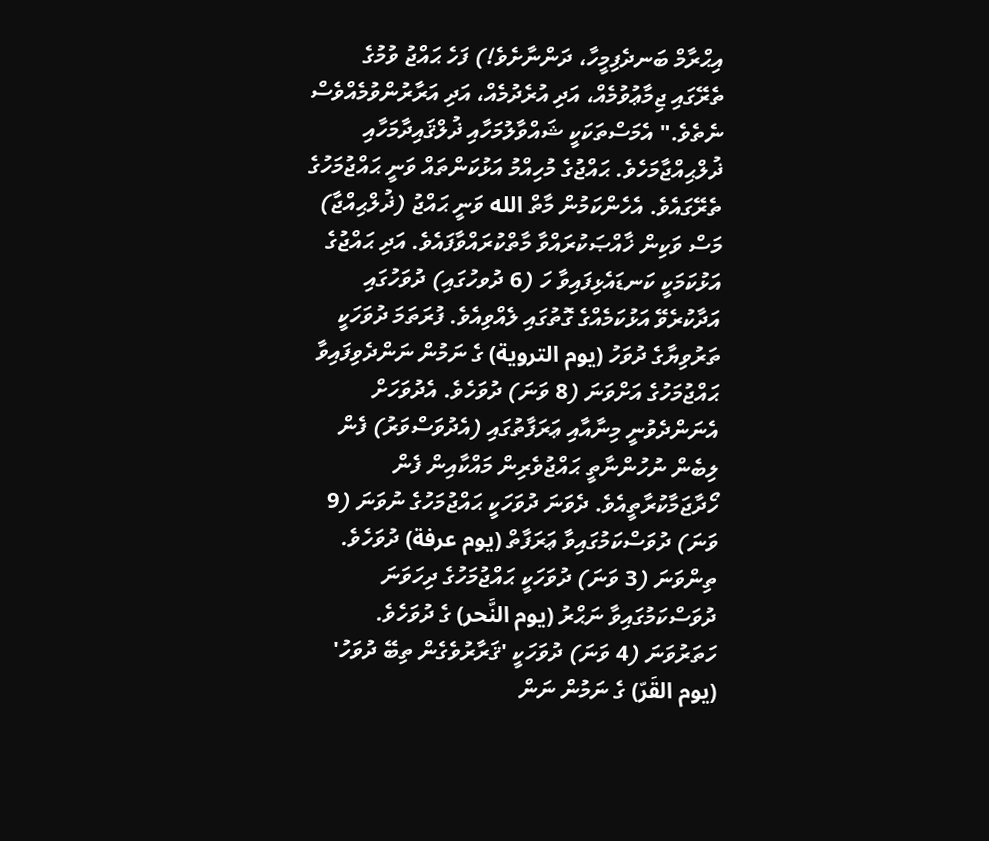އިޙްރާމް ބަނދެފިމީހާ، ދަންނާށެވެ!) ފަހެ ޙައްޖު ވުމުގެ ތެރޭގައި ޖިމާޢުވުމެއް، އަދި އުރެދުމެއް، އަދި އަރާރުންވުމެއްވެސް ނެތެވެ." އެމަސްތަކަކީ ޝައްވާލުމަހާއި ޛުލްޤައިދާމަހާއި ޛުލްޙިއްޖާމަހެވެ. ޙައްޖުގެ މުހިއްމު އަޅުކަންތައް ވަނީ ޙައްޖުމަހުގެ ތެރޭގައެވެ. އެހެންކަމުން މާތް الله ވަނީ ޙައްޖު (ޛުލްޙިއްޖާ) މަސް ވަކިން ޚާއްޞަކުރައްވާ މާތްކުރައްވާފައެވެ. އަދި ޙައްޖުގެ އަޅުކަމަކީ ކަނޑައެޅިފައިވާ ހަ (6 ދުވހުގައި) ދުވަހުގައި އަދާކުރެވޭ އަޅުކަމެއްގެ ގޮތުގައި ލެއްވިއެވެ. ފުރަތަމަ ދުވަހަކީ ތަރުވިޔާގެ ދުވަހު (يوم التروية) ގެ ނަމުން ނަންދެވިފައިވާ ޙައްޖުމަހުގެ އަށްވަނަ (8 ވަނަ) ދުވަހެވެ. އެދުވަހަށް އެނަންދެވުނީ މިނާއާއި ޢަރަފާތުގައި (އެދުވަސްވަރު) ފެން ލިބެން ނުހުންނާތީ ޙައްޖުވެރިން މައްކާއިން ފެން ހޯދާޖަމާކުރާތީއެވެ. ދެވަނަ ދުވަހަކީ ޙައްޖުމަހުގެ ނުވަނަ (9 ވަނަ) ދުވަސްކަމުގައިވާ ޢަރަފާތް (يوم عرفة) ދުވަހެވެ. ތިންވަނަ (3 ވަނަ) ދުވަހަކީ ޙައްޖުމަހުގެ ދިހަވަނަ ދުވަސްކަމުގައިވާ ނަޙްރު (يوم النَّحر) ގެ ދުވަހެވެ. ހަތަރުވަނަ (4 ވަނަ) ދުވަހަކީ 'ޤަރާރުވެގެން ތިބޭ ދުވަހު' (يوم القَرّ) ގެ ނަމުން ނަން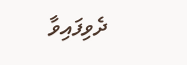ދެވިފައިވާ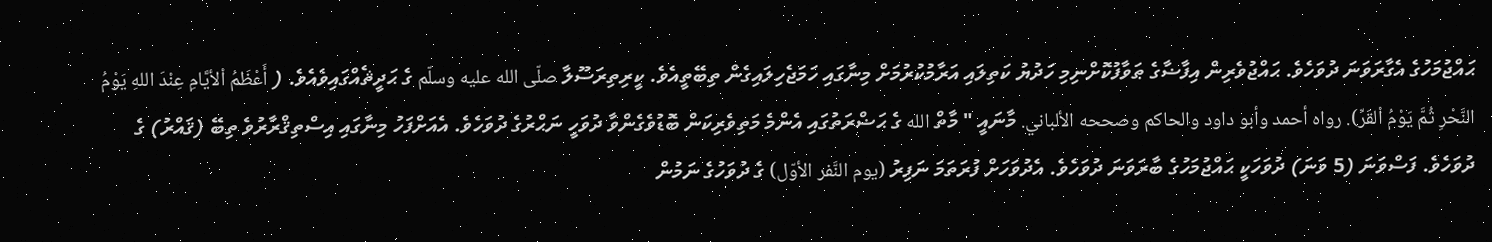ޙައްޖުމަހުގެ އެގާރަވަނަ ދުވަހެވެ. ޙައްޖުވެރިން އިފާޟާގެ ޠަވާފުކޮށްނިމި ހަދުޔު ކަތިލައި އަރާމުކުރުމަށް މިނާގައި ހަމަޖެހިލައިގެން ތިބޭތީއެވެ. ކީރިތިރަސޫލާ صلّى الله عليه وسلّم ގެ ޙަދީޘެއްގައިވެއެވެ. ( أَعْظَمُ اْلأيَّامِ عِنْدَ اللهِ يَوْمُ النَّحْرِ ثُمَّ يَوْمُ اْلقَرِّ). رواه أحمد وأبو داود والحاكم وصححه الألباني. މާނައީ " މާތް الله ގެ ޙަޟްރަތުގައި އެންމެ މަތިވެރިކަން ބޮޑުވެގެންވާ ދުވަހީ ނަޙްރުގެ ދުވަހެވެ. އެއަށްފަހު މިނާގައި އިސްތިޤްރާރުވެ ތިބޭ (ޤައްރު) ގެ ދުވަހެވެ. ފަސްވަނަ (5 ވަނަ) ދުވަހަކީ ޙައްޖުމަހުގެ ބާރަވަނަ ދުވަހެވެ. އެދުވަހަށް ފުރަތަމަ ނަފިރު (يوم النَّفر الأوّل) ގެ ދުވަހުގެ ނަމުން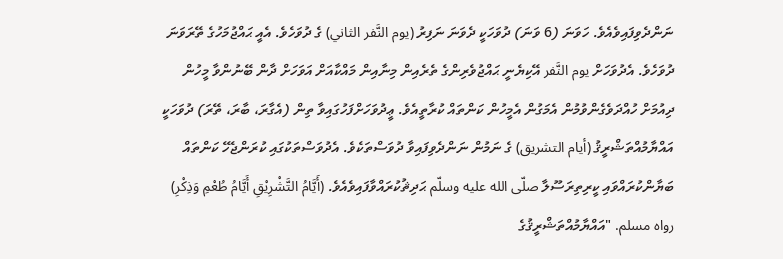ނަންދެވިފައިވެއެވެ. ހަވަނަ (6 ވަނަ) ދުވަހަކީ ދެވަނަ ނަފިރު (يوم النَّفر الثاني) ގެ ދުވަހެވެ. އެއީ ޙައްޖުމަހުގެ ތޭރަވަނަ ދުވަހެވެ. އެދުވަހަށް يوم النَّفر އޭކިޔެނީ ޙައްޖުވެރިންގެ ތެރެއިން މިނާއިން މައްކާއަށް އަވަހަށް ދާން ބޭނުންވާ މީހުން ދިއުމަށް ހުއްދަވެގެންވުމުން އެމަގުން އެމީހުން ކަންތައް ކުރާތީއެވެ. ޢީދުވަހަށްފަހުގައިވާ ތިން (އެގާރަ، ބާރަ، ތޭރަ) ދުވަހަކީ އައްޔާމުއްތަޝްރީޤު (أيام التشريق) ގެ ނަމުން ނަންދެވިފައިވާ ދުވަސްތަކެވެ. އެދުވަސްތަކުގައި ކުރަންޖެހޭ ކަންތައް ބަޔާންކުރައްވައި ކީރިތިރަސޫލާ صلّى الله عليه وسلّم ޙަދިޘުކުރައްވާފައިވެއެވެ. (أَيَّامُ التَّشْرِيْقِ أَيَّامُ طُعْمِ وَذِكْرِ) رواه مسلم. "އައްޔާމުއްތަޝްރީޤުގެ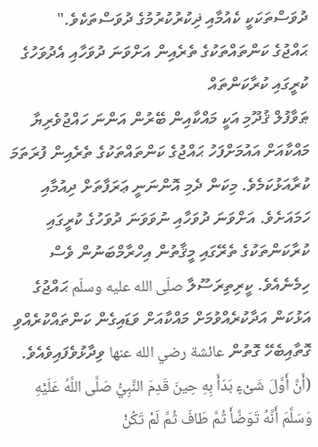ދުވަސްތަކަކީ ކެއުމާއި ޛިކުރުކުރުމުގެ ދުވަސްތަކެވެ."
ޙައްޖުގެ ކަންތައްތަކުގެ ތެރެއިން އަށްވަނަ ދުވަހާއި އެދުވަހުގެ ކުރީގައި ކުރާކަންތައް
ޠަވާފުލް ޤުދޫމި އަކީ މައްކާއިން ބޭރުން އަންނަ ހައްޖުވެރިޔާ މައްކާއަށް އައުމަށްފަހު ޙައްޖުގެ ކަންތައްތަކުގެ ތެރެއިން ފުރަތަމަ ކުރާއަޅުކަމެވެ. މިކަން ދެމި އޮންނަނީ ޢަރަފާތަށް ދިއުމާއި ހަމައަށެވެ. އަށްވަނަ ދުވަހާއި ނުވަވަނަ ދުވަހުގެ ކުރީގައި ކުރާކަންތަކުގެ ތެރޭގައި މީޤާތުން އިހްރާމްބަނުން ވެސް ހިމެނެއެވެ. ކީރިތިރަސޫލާ صلّى الله عليه وسلّم ޙައްޖުގެ އަޅުކަން އަދާކުރެއްވުމަށް މައްކާއަށް ވަޑައިގެން ކަންތައްކުރެއްވި ގޮތާއިބެހޭ ގޮތުން عائشة رضي الله عنها ވިދާޅުވެފައިވެއެވެ. (أَنَّ أَوَّلَ شَىْءٍ بَدَأَ بِهِ حِينَ قَدِمَ النَّبِيُّ صَلَّى اللَّهُ عَلَيْهِ وَسَلَّمَ أَنَّهُ تَوَضَّأَ ثُمَّ طَافَ ثُمَّ لَمْ تَكُنْ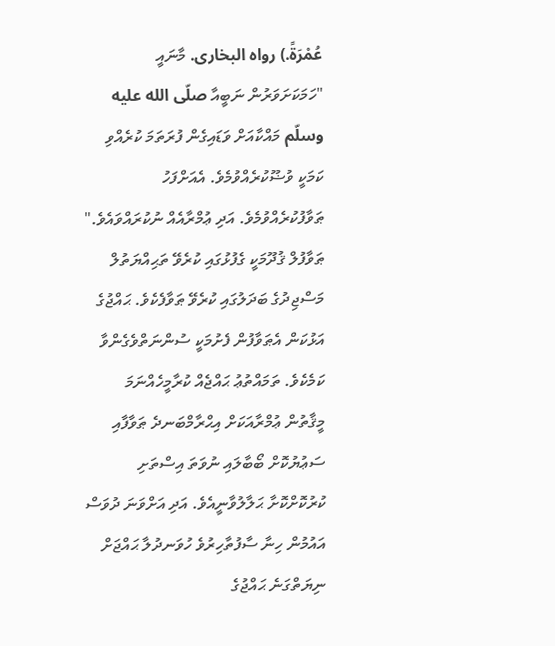عُمْرَةً.) رواه البخارى. މާނައީ "ހަމަކަށަވަރުން ނަބީއާ صلّى الله عليه وسلّم މައްކާއަށް ވަޑައިގެން ފުރަތަމަ ކުރެއްވި ކަމަކީ ވުޟޫކުރެއްވުމެވެ. އެއަށްފަހު ޠަވާފުކުރެއްވުމެވެ. އަދި ޢުމްރާއެއް ނުކުރައްވައެވެ." ޠަވާފުލް ޤުދޫމަކީ ގެފުޅުގައި ކުރެވޭ ތަޙިއްޔަތުލް މަސްޖިދުގެ ބަދަލުގައި ކުރެވޭ ޠަވާފެކެވެ. ޙައްޖުގެ އަޅުކަން އެޠަވާފުން ފެށުމަކީ ސުންނަތްވެގެންވާ ކަމެކެވެ. ތަމައްތުޢު ޙައްޖެއް ކުރާމީހެއްނަމަ މީޤާތުން ޢުމްރާއަކަށް އިޙްރާމްބަނދެ ޠަވާފާއި ސަޢުޔުކޮށް ބޯބާލައި ނުވަތަ އިސްތަށި ކުރުކޮށްކޮށާ ޙަލާލުވާނީއެވެ. އަދި އަށްވަނަ ދުވަސް އައުމުން ހިނާ ސާފުތާހިރުވެ ހުވަނދުލާ ޙައްޖަށް ނިޔަތްގަނެ ޙައްޖުގެ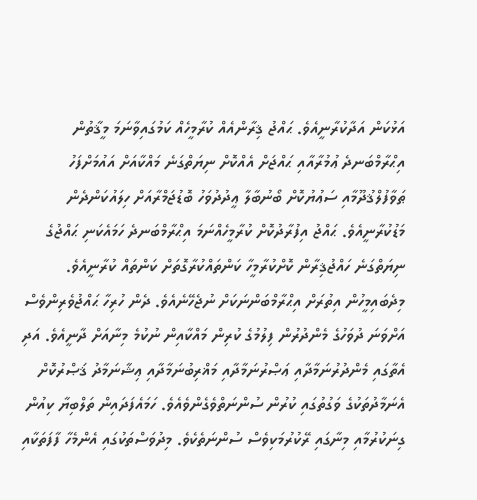އަޅުކަން އަދާކުރާނީއެވެ. ޙައްޖު ޤިރާންއެއް ކުރާމީހެއް ކަމުގައިވާނަމަ މީޤާތުން އިޙްރާމްބަނދެ ޢުމުރާއާއި ޙައްޖަށް އެއްކޮށް ނިޔަތްގަނެ މައްކާއަށް އައުމަށްފަހު ޠަވާފުލްޤުދޫމާއި ސަޢުޔުކޮށް ބޯނުބާލާ ޢީދުދުވަހު ބޮޑުޖަމްރާއަށް ހިލައުކަންދެން މަޑުކުރާނީއެވެ. ޙައްޖު އިފުރާދުކޮށް ކުރާމީހެއްނަމަ އިޙްރާމްބަނދެ ހަމައެކަނި ޙައްޖުގެ ނިޔަތްގަނެ ހައްޖުޤިރާން ކޮށްކުރާމީހާ ކަންތައްކުރާގޮތަށް ކަންތައް ކުރާނީއެވެ. މިދެބައިމީހުން އިތުރަށް އިޙްރާމްބަންނަކަށް ނުޖެހޭނެއެވެ. ދެން ހުރިހާ ޙައްޖުވެރިންވެސް އަށްވަނަ ދުވަހުގެ މެންދުރުން ފިލުމުގެ ކުރިން މައްކާއިން ނުކުމެ މިނާއަށް ދާނީއެވެ. އަދި އެތާގައި މެންދުރުނަމާދާއި ޢަޞްރުނަމާދާއި މަޣްރިބުނަމާދާއި ޢިޝާނަމާދު ޤަޞްރުކޮށް އެނަމާދުތަކުގެ ވަގުތުގައި ކުރުން ސުންނަތްވެގެންވެއެވެ. ހަމައެފަދައިން ތަލްބިޔާ ކިއުން ގިނަކުރުމާއި މިނާގައި ރޭކުރުމަކިވެސް ސުންނަތެކެވެ. މިދުވަސްތަކުގައި އެންމެހާ ފާފަތަކާއި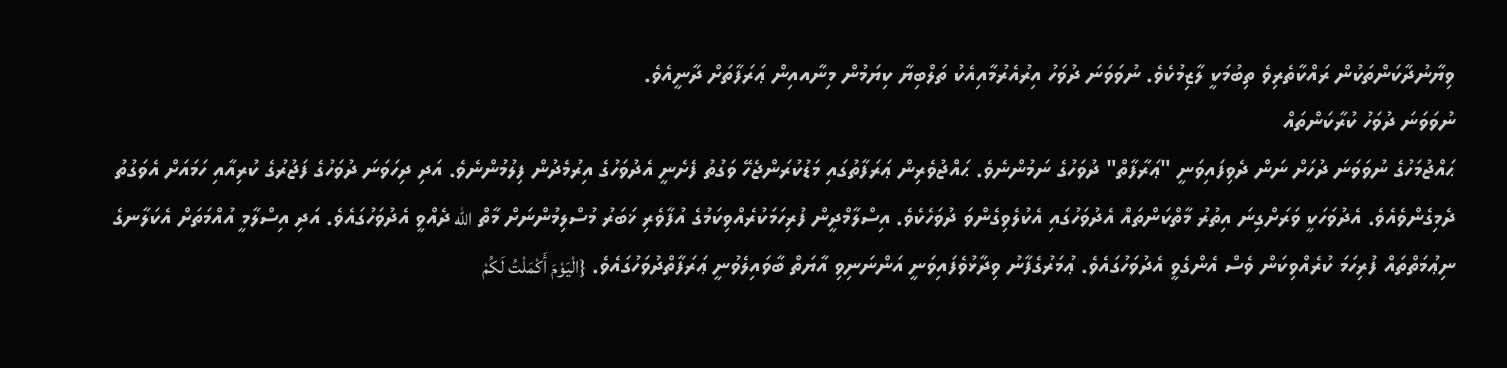ވިޔާނުދާކަންތަކުން ރައްކާތެރިވެ ތިބުމަކީ ލާޒިމުކެވެ. ނުވަވަނަ ދުވަހު އިރުއެރުމާއިއެކު ތަލްބިޔާ ކިޔަމުން މިނާއއިން ޢަރަފާތަށް ދާނީއެވެ.
ނުވަވަނަ ދުވަހު ކުރާކަންތައް
ޙައްޖުމަހުގެ ނުވަވަނަ ދުހަށް ނަން ދެވިފައިވަނީ "ޢަރާފާތް" ދުވަހުގެ ނަމުންނެވެ. ޙައްޖުވެރިން ޢަރަފާތުގައި މަޑުކުރަންޖެހޭ ވަގުތު ފެށެނީ އެދުވަހުގެ އިރުމެދުން ފިލުމުންނެވެ. އަދި ދިހަވަނަ ދުވަހުގެ ފަޖުރުގެ ކުރިއާއި ހަމައަށް އެވަގުތު ދެމިގެންވެއެވެ. އެދުވަހަކީ ވަރަށްގިނަ އިތުރު މާތްކަންތައް އެދުވަހުގައި އެކުލެވިގެންވަ ދުވަހެކެވެ. އިސްލާމްދީން ފުރިހަމަކުރެއްވިކަމުގެ އުފާވެރި ޚަބަރު މުސްލިމުންނަށް މާތް الله ދެއްވީ އެދުވަހުގައެވެ. އަދި އިސްލާމީ އުއްމަތަށް އެކަލާނގެ ނިޢުމަތްތައް ފުރިހަމަ ކުރެއްވިކަން ވެސް އެންގެވީ އެދުވަހުގައެވެ. ޢުމަރުގެފާނު ވިދާޅުވެފައިވަނީ އަންނަނިވި އާޔަތް ބާވައިލެވުނީ ޢަރަފާތްދުވަހުގައެވެ. {الْيَوْمَ أَكْمَلْتُ لَكُمْ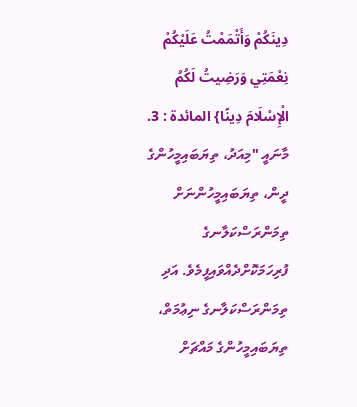دِينَكُمْ وَأَتْمَمْتُ عَلَيْكُمْ نِعْمَتِي وَرَضِيتُ لَكُمُ الْإِسْلَامَ دِينًا} المائدة : 3. މާނައީ "މިއަދު، ތިޔަބައިމީހުންގެ ދީން، ތިޔަބައިމީހުންނަށް ތިމަންރަސްކަލާނގެ ފުރިހަމަކޮށްދެއްވައިފީމެވެ. އަދި ތިމަންރަސްކަލާނގެ ނިޢުމަތް، ތިޔަބައިމީހުންގެ މައްޗަށް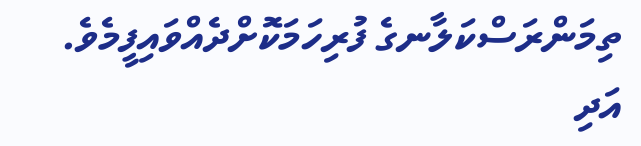ތިމަންރަސްކަލާނގެ ފުރިހަމަކޮށްދެއްވައިފީމެވެ. އަދި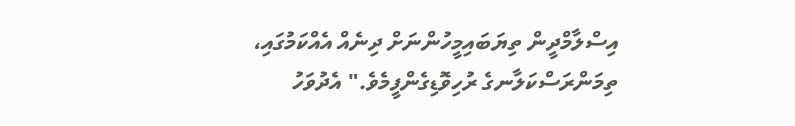އިސްލާމްދީން ތިޔަބައިމީހުންނަށް ދިނެއް އެއްކަމުގައި، ތިމަންރަސްކަލާނގެ ރުހިވޮޑިގެންފީމެވެ." އެދުވަހު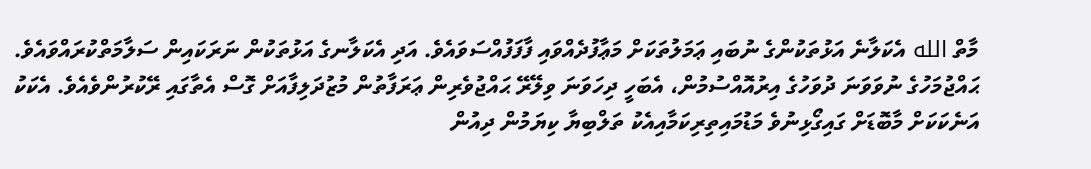މާތް الله އެކަލާނެ އަޅުތަކުންގެ ނުބައި ޢަމަލުތަކަށް މަޢާފުދެއްވައި ފާފަފުއްސަވައެވެ. އަދި އެކަލާނގެ އަޅުތަކުން ނަރަކައިން ސަލާމަތްކުރައްވައެވެ.
ޙައްޖުމަހުގެ ނުވަވަނަ ދުވަހުގެ އިރުއޮއްސުމުން، އެބަހީ ދިހަވަނަ ވިލޭރޭ ޙައްޖުވެރިން ޢަރަފާތުން މުޒުދަލިފާއަށް ގޮސް އެތާގައި ރޭކުރުންވެއެވެ. އެކަކު އަނެކަކަށް މާބޮޑަށް ގައިގޯޅިނުވެ މަޑުމައިތިރިކަމާއިއެކު ތަލްބިޔާ ކިޔަމުން ދިއުން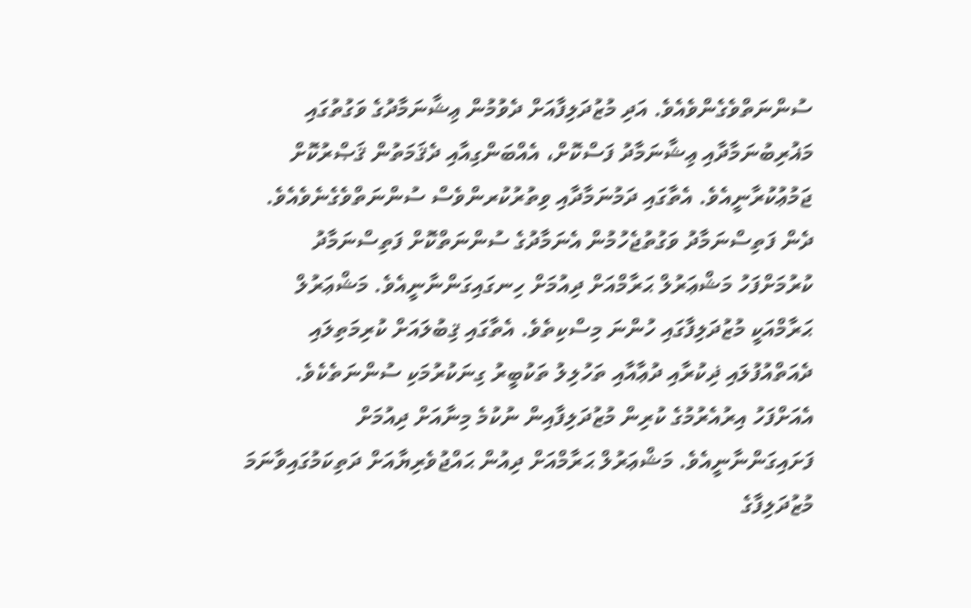ސުންނަތްވެގެންވެއެވެ. އަދި މުޒުދަލިފާއަށް ދެވުމުން ޢިޝާނަމާދުގެ ވަގުތުގައި މަޣުރިބުނަމާދާއި ޢިޝާނަމާދު ފަސްކޮށް، އެއްބަންގިއާއި ދެޤަމަތުން ޤަޞްރުކޮށް ޖަމުޢުކުރާނީއެވެ. އެތާގައި ދަމުނަމާދާއި ވިތުރުކުރންވެސް ސުންނަތްވެގެނެވެއެވެ. ދެން ފަތިސްނަމާދު ވަގުތުޖެހުމުން އެނަމާދުގެ ސުންނަތްކޮށް ފަތިސްނަމާދު ކުރުމަށްފަހު މަޝްޢަރުލް ޙަރާމްއަށް ދިއުމަށް ހިނގައިގަންނާނީއެވެ. މަޝްޢަރުލް ޙަރާމްއަކީ މުޒުދަލިފާގައި ހުންނަ މިސްކިތެވެ. އެތާގައި ޤިބުލައަށް ކުރިމަތިލައި ދެއަތްއުފުލައި ޛިކުރާއި ދުޢާއާއި ތަހުލިލު ތަކުބީރު ގިނަކުރުމަކި ސުންނަތެކެވެ. އެއަށްފަހު އިރުއެރުމުގެ ކުރިން މުޒުދަލިފާއިން ނުކުމެ މިނާއަށް ދިއުމަށް ފަށައިގަންނާނީއެވެ. މަޝްޢަރުލް ޙަރާމްއަށް ދިއުން ޙައްޖުވެރިޔާއަށް ދަތިކަމުގައިވާނަމަ މުޒުދަލިފާގެ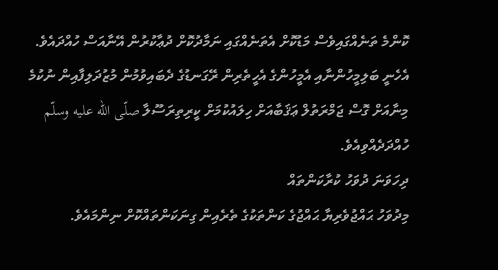ކޮންމެ ތަނެއްގައިވެސް މަޑުކޮށް އެތަނެއްގައި ނަމާދުކޮށް ދުޢާކުރުން އޭނާއަސް ހުއްދައެވެ. އެހެނީ ބަލިމީހުންނާއި އެމީހުންގެ އެހީތެރިން ރޭގަނޑުގެ ދެބައިވުމުން މުޒުދަލިފާއިން ނުކުމެ މިނާއަށް ގޮސް ޖަމްރަތުލް ޢަޤަބާއަށް ހިލައުކުމަށް ކީރިތިރަސޫލާ صلّى الله عليه وسلّم ހުއްދަދެއްވިއެވެ.
ދިހަވަނަ ދުވަހު ކުރާކަންތައް
މިދުވަހު ޙައްޖުވެރިޔާ ޙައްޖުގެ ކަންތަކުގެ ތެރެއިން ގިނަކަންތައްކޮށް ނިންމައެވެ.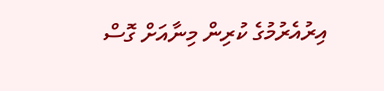އިރުއެރުމުގެ ކުރިން މިނާއަށް ގޮސް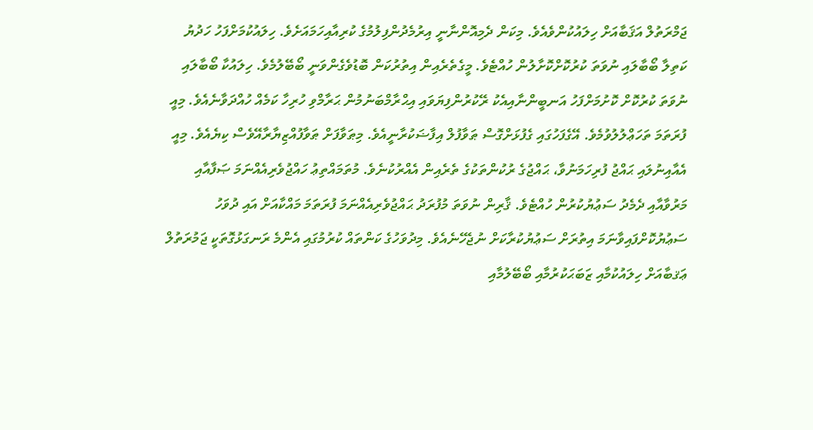ޖަމްރަތުލް އަޤަބާއަށް ހިލައުކުންވެއެވެ. މިކަން ދެމިއޮންނާނީ އިރުމެދުންފިލުމުގެ ކުރިއާއިހަމައަށެވެ. ހިލައުކުމަށްފަހު ހަދުޔު ކަތިލާ ބޯބާލައި ނުވަތަ ކުރުކޮށްކޮށާލުން ހުއްޓެވެ. މީގެތެރެއިން އިތުރުކަން ބޮޑުވެގެންވަނީ ބޯބޭލުމެވެ. ހިލައުކާ ބޯބާލައި ނުވަތަ ކުރުކޮށް ކޮށުމަށްފަހު އަނބީންނާއިއެކު ރޭކުރުންފިޔަވައި އިޙްރާމްބަނުމުން ޙަރާމްވި ހުރިހާ ކަމެއް ހުއްދަވާނެއެވެ. މިއީ ފުރަތަމަ ތަހަޢްލުލުވުމެވެ. އޭގެފަހުގައި ގެފުޅަށްގޮސް ޠަވާފުލް އިފާޟަކުރާނީއެވެ. މިޠަވާފަށް ޠަވާފުއްޒިޔާރާއޭވެސް ކިޔެއެވެ. މިއީ އެއާއިނުލައި ޙައްޖު ފުރިހަމަނުވާ، ޙައްޖުގެ ރުކުންތަކުގެ ތެރެއިން އެއްރުކުނެވެ. މުތަމައްތިޢު ހައްޖުވެރިއެއްނަމަ ޞަފާއާއި މަރުވާއާއި ދެމެދު ސަޢުޔުކުރުން ހުއްޓެވެ. ޤާރިން ނުވަތަ މުފުރަދު ޙައްޖުވެރިއެއްނަމަ ފުރަތަމަ މައްކާއަށް އައި ދުވަހު ސަޢުޔުކޮށްފައިވާނަމަ އިތުރަށް ސަޢުޔުކުރާކަށް ނުޖެހޭނެއެވެ. މިދުވަހުގެ ކަންތައް ކުރުމުގައި އެންމެ ރަނގަޅުގޮތަކީ ޖަމުރަތުލް ޢަޤބާއަށް ހިލައުކުމާއި ޒަބަޙަކުރުމާއި ބޯބޭލުމާއި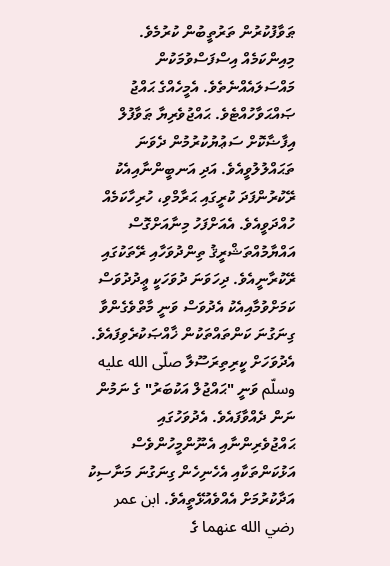ޠަވާފުކުރުން ތަރުތީބުން ކުރުމެވެ. މިއިންކަމެއް އިސްފަސްވުމަކުން މައްސަލައެއްނެތެވެ. އެމީހެއްގެ ޙައްޖު ޞައްޙަވާހުއްޓެވެ. ޙައްޖުވެރިޔާ ޠަވާފުލް އިފާޟާކޮށް ސަޢުޔުކުރުމުން ދެވަނަ ތަޙައްލުލުވީއެވެ. އަދި އަނބީންނާއިއެކު ރޭކުރުންފަދަ ކުރީގައި ޙަރާމްވި، ހުރިހާކަމެއް ހުއްދަވީއެވެ. އެއަށްފަހު މިނާއަށްގޮސް އައްޔާމުއްތަޝްރީޤު ތިންދުވަހާއި ރޭތަކުގައި ރޭކުރާނީއެވެ. ދިހަވަނަ ދުވަހަކީ ޢީދުދުވަސް ކަމަށްވުމާއިއެކު އެދުވަސް ވަނީ މާތްވެގެންވާ ގިނަގުނަ ކަންތައްތަކުން ޚާއްޞަކުރެވިފައެވެ. އެދުވަހަށް ކީރިތިރަސޫލާ صلّى الله عليه وسلّم ވަނީ "ޙައްޖުލް އަކުބަރު" ގެ ނަމުން ނަން ދެއްވާފައެވެ. އެދުވަހުގައި ޙައްޖުވެރިންނާއި އެނޫންމީހުންވެސް އަޅުކަންތަކާއި އެހެނިހެން ގިނަގުނަ މަނާސިކު އަދާކުރުމަށް އެއްވެއުޅޭތީއެވެ. ابن عمر رضي الله عنهما ގެ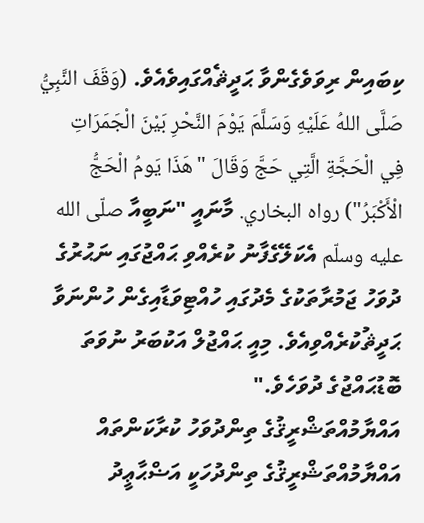ކިބައިން ރިވަވެގެންވާ ޙަދީޘެއްގައިވެއެވެ. (وَقَفَ النَّبِيُّ صَلَّى اللهُ عَلَيْهِ وَسَلَّمَ يَوْمَ النَّحْرِ بَيْنَ الْجَمَرَاتِ فِي الْحَجَّةِ الَّتِي حَجَّ وَقَالَ "هَذَا يَومُ الْحَجُّ الْأَكْبَرُ") رواه البخاري. މާނައީ "ނަބީއާ صلّى الله عليه وسلّم އެކަލޭގެފާނު ކުރެއްވި ޙައްޖުގައި ނަޙުރުގެ ދުވަހު ޖަމުރާތަކުގެ މެދުގައި ހުއްޓިވަޑާއިގެން ހުންނަވާ ޙަދީޘުކުރެއްވިއެވެ. މިއީ ޙައްޖުލް އަކުބަރު ނުވަތަ ބޮޑުޙައްޖުގެ ދުވަހެވެ."
އައްޔާމުއްތަޝްރީޤުގެ ތިންދުވަހު ކުރާކަންތައް
އައްޔާމުއްތަޝްރީޤުގެ ތިންދުހަކީ އަޟްޙާޢީދު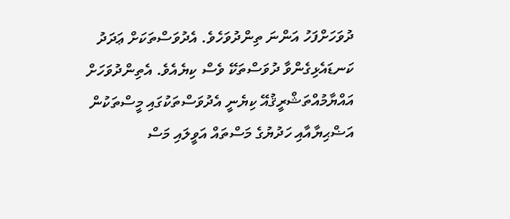ދުވަހަށްފަހު އަންނަ ތިންދުވަހެވެ. އެދުވަސްތަކަށް ޢަދަދު ކަނޑައެޅިގެންވާ ދުވަސްތަކޭ ވެސް ކިޔެއެވެ. އެތިންދުވަހަށް އައްޔާމުއްތަޝްރީޤުއޭ ކިޔެނީ އެދުވަސްތަކުގައި މީސްތަކުން އަޟްޙިޔާއާއި ހަދުޔުގެ މަސްތައް އަވީލައި މަސް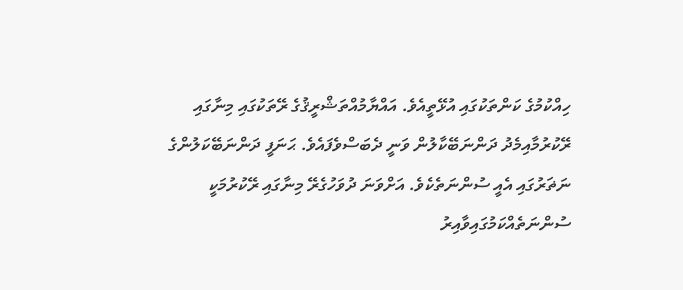ހިއްކުމުގެ ކަންތަކުގައި އުޅޭތީއެވެ. އައްޔާމުއްތަޝްރީޤުގެ ރޭތަކުގައި މިނާގައި ރޭކުރުމާއިމެދު ދަންނަބޭކާލުން ވަނީ ދެބަސްވެފައެވެ. ޙަނަފީ ދަންނަބޭކަލުންގެ ނަޡަރުގައި އެއީ ސުންނަތެކެވެ. އަށްވަނަ ދުވަހުގެރޭ މިނާގައި ރޭކުރުމަކީ ސުންނަތެއްކަމުގައިވާއިރު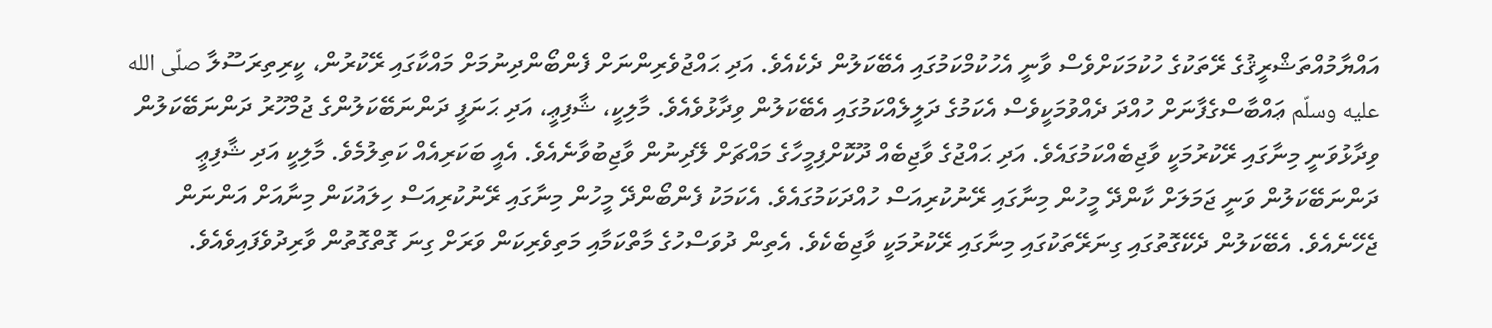އައްޔާމުއްތަޝްރީޤުގެ ރޭތަކުގެ ހުކުމަކަށްވެސް ވާނީ އެހުކުމްކަމުގައި އެބޭކަލުން ދެކެއެވެ. އަދި ޙައްޖުވެރިންނަށް ފެންބޯންދިނުމަށް މައްކާގައި ރޭކުރުން، ކީރިތިރަސޫލާ صلّى الله عليه وسلّم ޢައްބާސްގެފާނަށް ހުއްދަ ދެއްވުމަކީވެސް އެކަމުގެ ދަލީލެއްކަމުގައި އެބޭކަލުން ވިދާޅުވެއެވެ. މާލިކީ، ޝާފިޢީ، އަދި ޙަނަފީ ދަންނަބޭކަލުންގެ ޖުމްހޫރު ދަންނަބޭކަލުން ވިދާޅުވަނީ މިނާގައި ރޭކުރުމަކީ ވާޖިބެއްކަމުގައެވެ. އަދި ޙައްޖުގެ ވާޖިބެއް ދޫކޮށްފިމީހާގެ މައްޗަށް ލޭދިނުން ވާޖިބުވާނެއެވެ. އެއީ ބަކަރިއެއް ކަތިލުމެވެ. މާލިކީ އަދި ޝާފިޢީ ދަންނަބޭކަލުން ވަނީ ޖަމަލަށް ކާންދޭ މީހުން މިނާގައި ރޭނުކުރިއަސް ހުއްދަކަމުގައެވެ. އެކަމަކު ފެންބޯންދޭ މީހުން މިނާގައި ރޭނުކުރިއަސް ހިލައުކަން މިނާއަށް އަންނަން ޖެހޭނެއެވެ. އެބޭކަލުން ދެކޭގޮތުގައި ގިނަރޭތަކުގައި މިނާގައި ރޭކުރުމަކީ ވާޖިބެކެވެ. އެތިން ދުވަސްހުގެ މާތްކަމާއި މަތިވެރިކަން ވަރަށް ގިނަ ގޮތްގޮތުން ވާރިދުވެފައިވެއެވެ.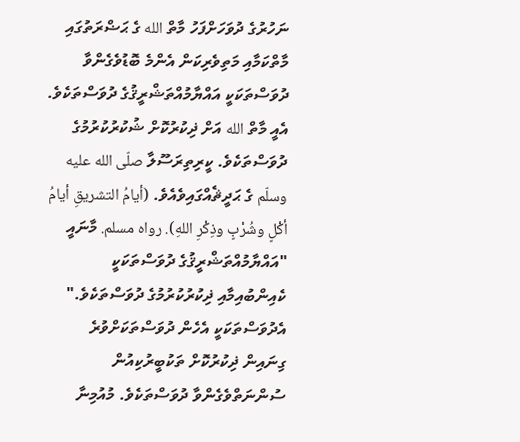ނަހުރުގެ ދުވަހަށްފަހު މާތް الله ގެ ޙަޟްރަތުގައި މާތްކަމާއި މަތިވެރިކަން އެންމެ ބޮޑުވެގެންވާ ދުވަސްތަކަކީ އައްޔާމުއްތަޝްރީޤުގެ ދުވަސްތަކެވެ. އެއީ މާތް الله އަށް ޛިކުރުކޮށް ޝުކުރުކުރުމުގެ ދުވަސްތަކެވެ. ކީރިތިރަސޫލާ صلّى الله عليه وسلّم ގެ ޙަދީޘެއްގައިވެއެވެ. (أيامُ التشريقِ أيامُ أكْلٍ وشُرْبٍ وذِكْرِ اللهِ). رواه مسلم. މާނައީ "އައްޔާމުއްތަޝްރީޤުގެ ދުވަސްތަކަކީ ކެއިންބުއިމާއި ޛިކުރުކުރުމުގެ ދުވަސްތަކެވެ." އެދުވަސްތަކަކީ އެހެން ދުވަސްތަކަށްވުރެ ގިނައިން ޛިކުރުކޮށް ތަކުބީރުކިއުން ސުންނަތްވެގެންވާ ދުވަސްތަކެވެ. މުއުމިނާ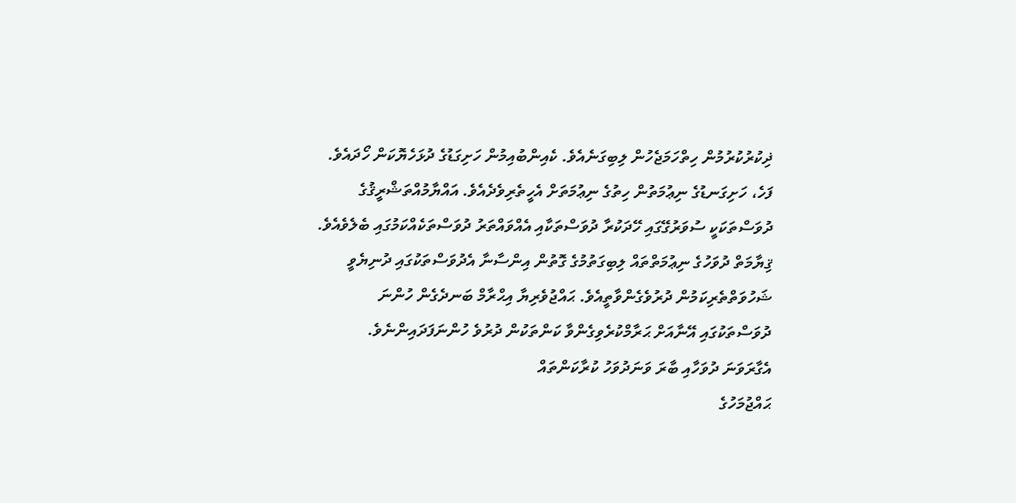ޛިކުރުކުރުމުން ހިތްހަމަޖެހުން ލިބިގަނެއެވެ. ކެއިންބުއިމުން ހަށިގަޑުގެ ދުޅަހެޔޮކަން ހޯދައެވެ. ފަހެ، ހަށިގަނޑުގެ ނިޢުމަތުން ހިތުގެ ނިޢުމަތަށް އެހީތެރިވެދެއެވެ. އައްޔާމުއްތަޝްރީޤުގެ ދުވަސްތަކަކީ ސުވަރުގޭގައި ހޭދަކުރާ ދުވަސްތަކާއި އެއްވައްތަރު ދުވަސްތަކެއްކަމުގައި ބެލެވެއެވެ. ޤިޔާމަތް ދުވަހުގެ ނިޢުމަތްތައް ލިބިގަތުމުގެ ގޮތުން އިންސާނާ އެދުވަސްތަކުގައި ދުނިޔެވީ ޝަހުވަތްތެރިކަމުން ދުރުވެގެންވާތީއެވެ. ޙައްޖުވެރިޔާ އިޙްރާމް ބަނދެގެން ހުންނަ ދުވަސްތަކުގައި އޭނާއަށް ޙަރާމްކުރެވިގެންވާ ކަންތަކުން ދުރުވެ ހުންނަފަދައިންނެވެ.
އެގާރަވަނަ ދުވަހާއި ބާރަ ވަނަދުވަހު ކުރާކަންތައް
ޙައްޖުމަހުގެ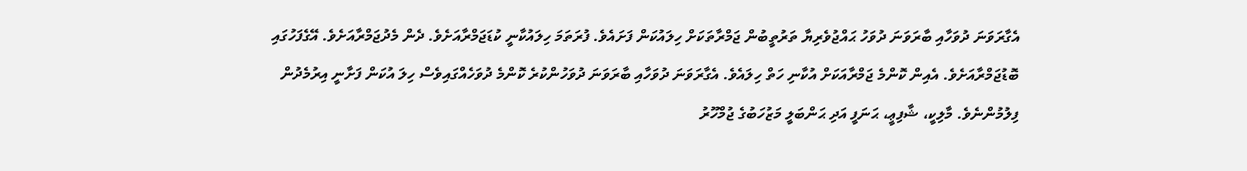އެގާރަވަނަ ދުވަހާއި ބާރަވަނަ ދުވަހު ޙައްޖުވެރިޔާ ތަރުތީބުން ޖަމްރާތަކަށް ހިލައުކަން ފަށައެވެ. ފުރަތަމަ ހިލައުކާނީ ކުޑަޖަމްރާއަށެވެ. ދެން މެދުޖަމްރާއަށެވެ. އޭގެފަހުގައި ބޮޑުޖަމްރާއަށެވެ. އެއިން ކޮންމެ ޖަމްރާއަކަށް އުކާނި ހަތް ހިލައެވެ. އެގާރަވަނަ ދުވަހާއި ބާރަވަނަ ދުވަހުންކުރެ ކޮންމެ ދުވަހެއްގައިވެސް ހިލަ އުކަން ފަށާނީ އިރުމެދުން ފިލުމުންނެވެ. މާލިކީ، ޝާފިޢީ، ޙަނަފީ އަދި ޙަންބަލީ މަޒުހަބުގެ ޖުމްހޫރު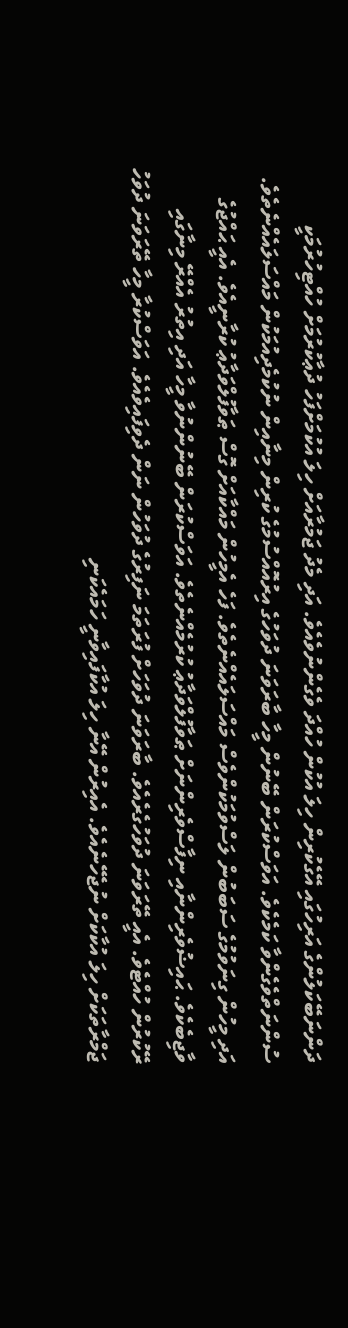ދަންނަބޭކަލުންގެ އަރިހުގައި އޭގެކުރިން ހިލަ އުކުން ހުއްދަ ވެގެންނުވެއެވެ. އަދި މެދު ޖަމުރާއަށް ހިލަ އުކުމަށްފަހު ދުޢާކުރުމަށް ހުއްޓިހުރުމަކީ ސުންނަތްވެގެންވާ ކަމެކެވެ. އަވަސްކުރަން ބޭނުން މީހާ ބާރަވަނަ ދުވަހުގެ އިރުއޮއްސުމުގެ ކުރިން މިނާއިން ނުކުމެދިއުމަކުން މައްސަލައެއްނެތެވެ. އަދި މީހުން ގިނަވުމުގެ ސަބަބުން ލަސްވުމަކުންވެސް މައްސަލައެއްނެތެވެ. ފަހެ އެމީހުން މައްކާއަށް ގޮސް ޠަވާފުލްވަދާޢު ކުރާނީއެވެ. އެއީ ޙައްޖުގެ ވާޖިބެކެވެ. ޙައިޟުވެރިންނާއި ނިފާސްވެރިންނަށް ޠަވާފުލްވަދާޢު ކުރުމެއްނެތެވެ. އަވަސްކުރަން ބޭނުންނުވާ މީހާ އަދި އިތުރު އެއްރޭ މިނާގައި ރޭކުރުން ހުއްޓެވެ. އެއީ ތޭރަވަނަ ދުވަހުގެރެއެވެ. ބާރަވަނަ ދުވަހަށް ފުރަތަމަ ނަފިރުގެ ދުވަހުން ނަން ދެވިފައިވެއެވެ. އަވަސްކުރާ މީހާ ތޭރަވަނަ ދުވަހު ޖަމްރާތަކަށް ހިލަ އުކާކަށް ނުޖެހޭނެއެވެ. އެއިރުން އޭނާ ހިލަ އުކާފައިވާނީ ހަމައެކަނި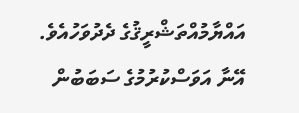އައްޔާމުއްތަޝްރީޤުގެ ދެދުވަހުއެވެ. އޭނާ އަވަސްކުރުމުގެ ސަބަބުން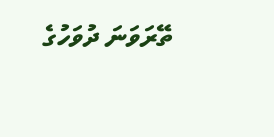ތޭރަވަނަ ދުވަހުގެ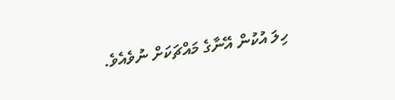ހިލަ އުކުން އޭނާގެ މައްޗަކަށް ނުވެއެވެ.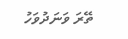ތޭރަ ވަނަދުވަހު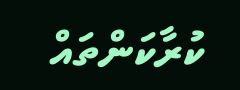ކުރާކަންތައް